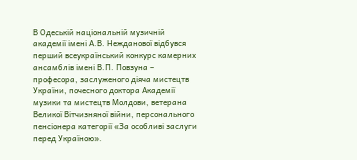В Одеській національній музичній академії імені А.В. Нежданової відбувся перший всеукраїнський конкурс камерних ансамблів імені В.П. Повзуна – професора, заслуженого діяча мистецтв України, почесного доктора Академії музики та мистецтв Молдови, ветерана Великої Вітчизняної війни, персонального пенсіонера категорії «За особливі заслуги перед Україною».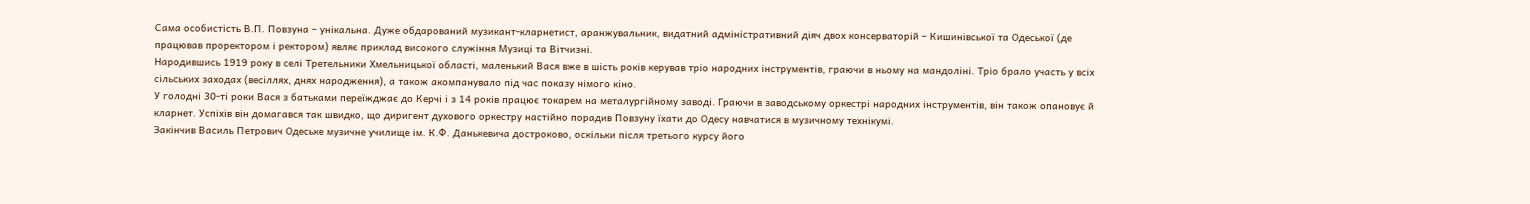Сама особистість В.П. Повзуна – унікальна. Дуже обдарований музикант-кларнетист, аранжувальник, видатний адміністративний діяч двох консерваторій – Кишинівської та Одеської (де працював проректором і ректором) являє приклад високого служіння Музиці та Вітчизні.
Народившись 1919 року в селі Третельники Хмельницької області, маленький Вася вже в шість років керував тріо народних інструментів, граючи в ньому на мандоліні. Тріо брало участь у всіх сільських заходах (весіллях, днях народження), а також акомпанувало під час показу німого кіно.
У голодні 30-ті роки Вася з батьками переїжджає до Керчі і з 14 років працює токарем на металургійному заводі. Граючи в заводському оркестрі народних інструментів, він також опановує й кларнет. Успіхів він домагався так швидко, що диригент духового оркестру настійно порадив Повзуну їхати до Одесу навчатися в музичному технікумі.
Закінчив Василь Петрович Одеське музичне училище ім. К.Ф. Данькевича достроково, оскільки після третього курсу його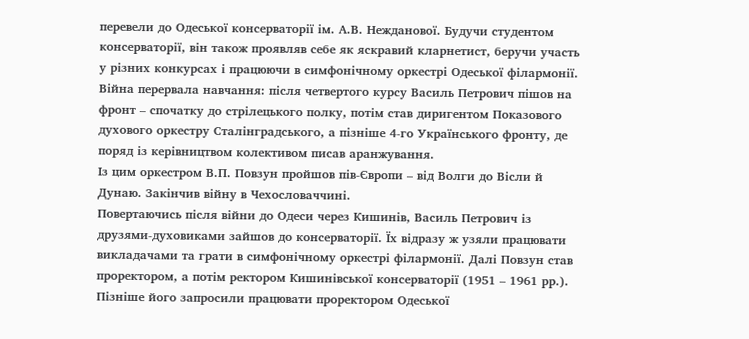перевели до Одеської консерваторії ім. А.В. Нежданової. Будучи студентом консерваторії, він також проявляв себе як яскравий кларнетист, беручи участь у різних конкурсах і працюючи в симфонічному оркестрі Одеської філармонії.
Війна перервала навчання: після четвертого курсу Василь Петрович пішов на фронт – спочатку до стрілецького полку, потім став диригентом Показового духового оркестру Сталінградського, а пізніше 4-го Українського фронту, де поряд із керівництвом колективом писав аранжування.
Із цим оркестром В.П. Повзун пройшов пів-Європи – від Волги до Вісли й Дунаю. Закінчив війну в Чехословаччині.
Повертаючись після війни до Одеси через Кишинів, Василь Петрович із друзями-духовиками зайшов до консерваторії. Їх відразу ж узяли працювати викладачами та грати в симфонічному оркестрі філармонії. Далі Повзун став проректором, а потім ректором Кишинівської консерваторії (1951 – 1961 рр.). Пізніше його запросили працювати проректором Одеської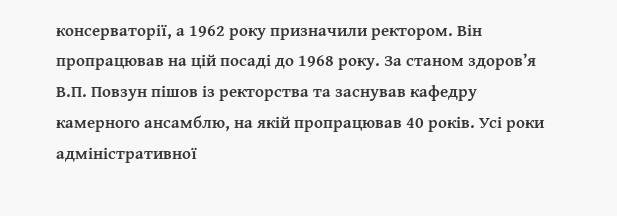консерваторії, а 1962 року призначили ректором. Він пропрацював на цій посаді до 1968 року. За станом здоров’я В.П. Повзун пішов із ректорства та заснував кафедру камерного ансамблю, на якій пропрацював 40 років. Усі роки адміністративної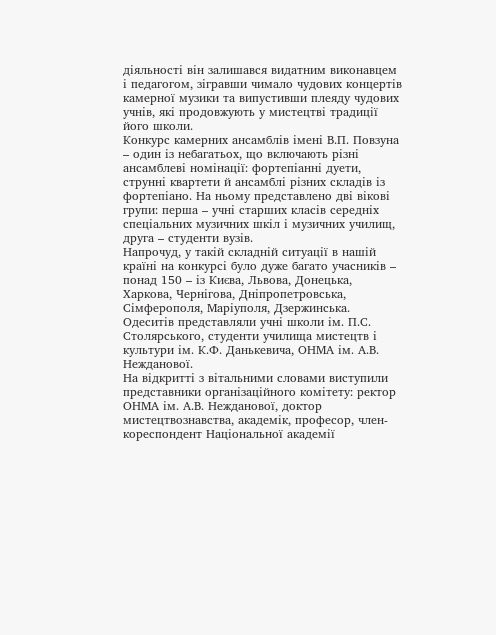діяльності він залишався видатним виконавцем і педагогом, зігравши чимало чудових концертів камерної музики та випустивши плеяду чудових учнів, які продовжують у мистецтві традиції його школи.
Конкурс камерних ансамблів імені В.П. Повзуна – один із небагатьох, що включають різні ансамблеві номінації: фортепіанні дуети, струнні квартети й ансамблі різних складів із фортепіано. На ньому представлено дві вікові групи: перша – учні старших класів середніх спеціальних музичних шкіл і музичних училищ, друга – студенти вузів.
Напрочуд, у такій складній ситуації в нашій країні на конкурсі було дуже багато учасників – понад 150 – із Києва, Львова, Донецька, Харкова, Чернігова, Дніпропетровська, Сімферополя, Маріуполя, Дзержинська. Одеситів представляли учні школи ім. П.С. Столярського, студенти училища мистецтв і культури ім. К.Ф. Данькевича, ОНМА ім. А.В. Нежданової.
На відкритті з вітальними словами виступили представники організаційного комітету: ректор ОНМА ім. А.В. Нежданової, доктор мистецтвознавства, академік, професор, член-кореспондент Національної академії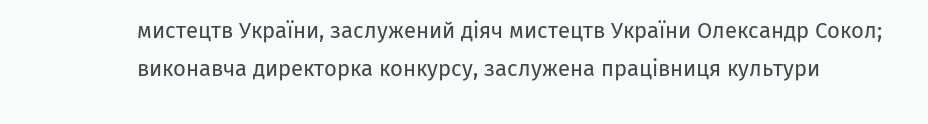мистецтв України, заслужений діяч мистецтв України Олександр Сокол; виконавча директорка конкурсу, заслужена працівниця культури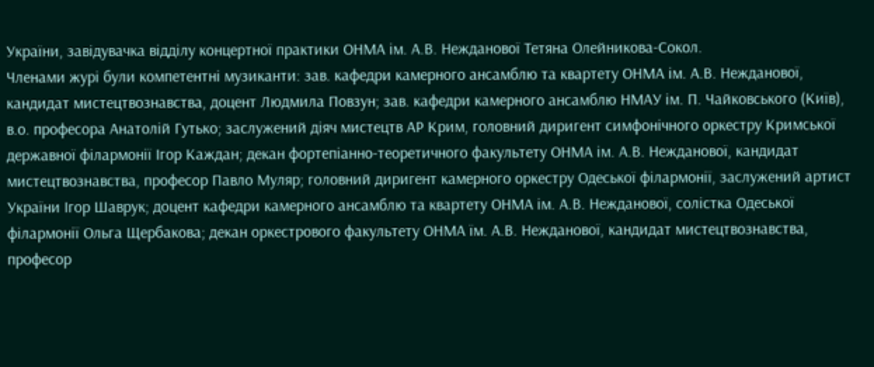України, завідувачка відділу концертної практики ОНМА ім. А.В. Нежданової Тетяна Олейникова-Сокол.
Членами журі були компетентні музиканти: зав. кафедри камерного ансамблю та квартету ОНМА ім. А.В. Нежданової, кандидат мистецтвознавства, доцент Людмила Повзун; зав. кафедри камерного ансамблю НМАУ ім. П. Чайковського (Київ), в.о. професора Анатолій Гутько; заслужений діяч мистецтв АР Крим, головний диригент симфонічного оркестру Кримської державної філармонії Ігор Каждан; декан фортепіанно-теоретичного факультету ОНМА ім. А.В. Нежданової, кандидат мистецтвознавства, професор Павло Муляр; головний диригент камерного оркестру Одеської філармонії, заслужений артист України Ігор Шаврук; доцент кафедри камерного ансамблю та квартету ОНМА ім. А.В. Нежданової, солістка Одеської філармонії Ольга Щербакова; декан оркестрового факультету ОНМА їм. А.В. Нежданової, кандидат мистецтвознавства, професор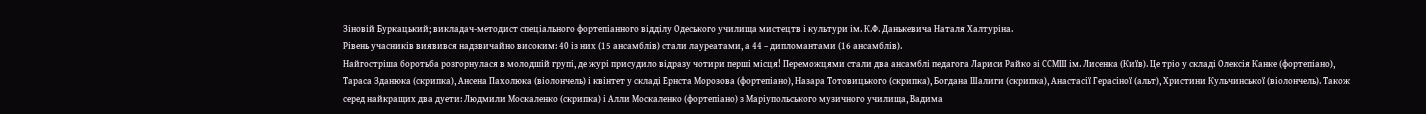Зіновій Буркацький; викладач-методист спеціального фортепіанного відділу Одеського училища мистецтв і культури ім. К.Ф. Данькевича Наталя Халтуріна.
Рівень учасників виявився надзвичайно високим: 40 із них (15 ансамблів) стали лауреатами, а 44 – дипломантами (16 ансамблів).
Найгостріша боротьба розгорнулася в молодшій групі, де журі присудило відразу чотири перші місця! Переможцями стали два ансамблі педагога Лариси Райко зі ССМШ ім. Лисенка (Київ). Це тріо у складі Олексія Канке (фортепіано), Тараса Зданюка (скрипка), Ансена Пахолюка (віолончель) і квінтет у складі Ернста Морозова (фортепіано), Назара Тотовицького (скрипка), Богдана Шалиги (скрипка), Анастасії Герасіної (альт), Христини Кульчинської (віолончель). Також серед найкращих два дуети: Людмили Москаленко (скрипка) і Алли Москаленко (фортепіано) з Маріупольського музичного училища, Вадима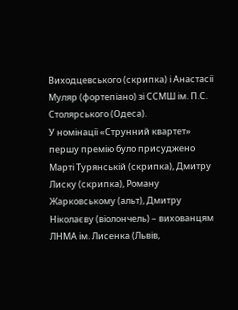Виходцевського (скрипка) і Анастасії Муляр (фортепіано) зі ССМШ ім. П.С. Столярського (Одеса).
У номінації «Струнний квартет» першу премію було присуджено Марті Турянській (скрипка), Дмитру Лиску (скрипка), Роману Жарковському (альт), Дмитру Ніколаєву (віолончель) – вихованцям ЛНМА ім. Лисенка (Львів,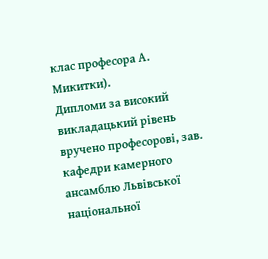клас професора А. Микитки).
Дипломи за високий викладацький рівень вручено професорові, зав. кафедри камерного ансамблю Львівської національної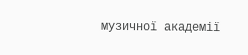музичної академії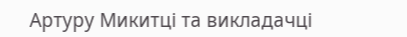Артуру Микитці та викладачці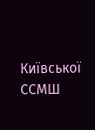Київської ССМШ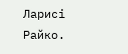Ларисі Райко.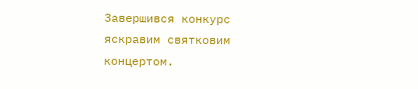Завершився конкурс яскравим святковим концертом.